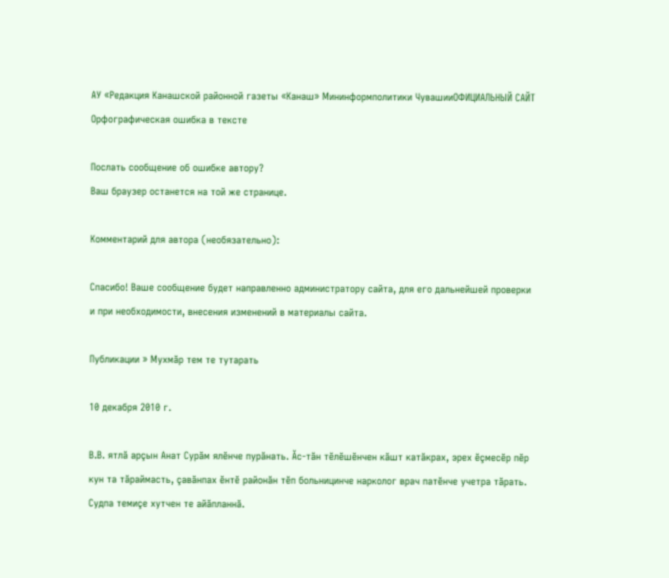АУ «Редакция Канашской районной газеты «Канаш» Мининформполитики ЧувашииОФИЦИАЛЬНЫЙ САЙТ
Орфографическая ошибка в тексте

Послать сообщение об ошибке автору?
Ваш браузер останется на той же странице.

Комментарий для автора (необязательно):

Спасибо! Ваше сообщение будет направленно администратору сайта, для его дальнейшей проверки и при необходимости, внесения изменений в материалы сайта.

Публикации » Мухмăр тем те тутарать

10 декабря 2010 г.

В.В. ятлă арçын Анат Сурăм ялĕнче пурăнать. Ăс-тăн тĕлĕшĕнчен кăшт катăкрах, эрех ĕçмесĕр пĕр кун та тăраймасть, çавăнпах ĕнтĕ районăн тĕп больницинче нарколог врач патĕнче учетра тăрать. Судпа темиçе хутчен те айăпланнă.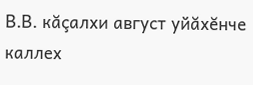В.В. кăçалхи август уйăхĕнче каллех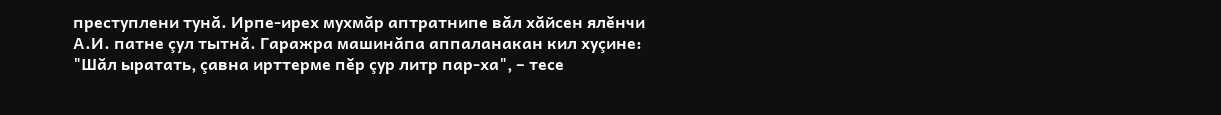преступлени тунă. Ирпе-ирех мухмăр аптратнипе вăл хăйсен ялĕнчи А.И. патне çул тытнă. Гаражра машинăпа аппаланакан кил хуçине: "Шăл ыратать, çавна ирттерме пĕр çур литр пар-ха", – тесе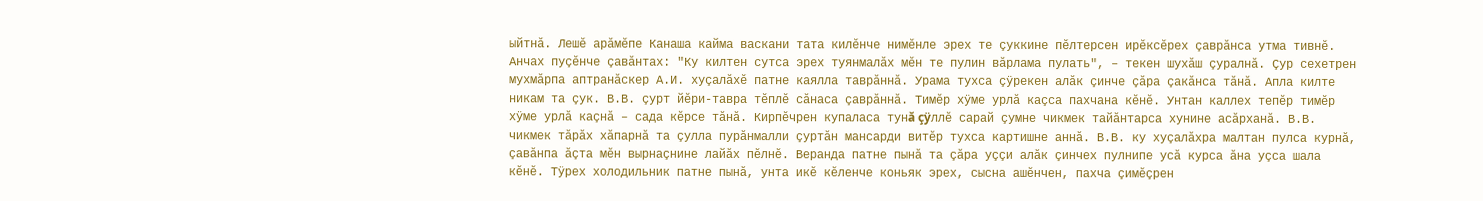ыйтнă. Лешĕ арăмĕпе Канаша кайма васкани тата килĕнче нимĕнле эрех те çуккине пĕлтерсен ирĕксĕрех çаврăнса утма тивнĕ. Анчах пуçĕнче çавăнтах: "Ку килтен сутса эрех туянмалăх мĕн те пулин вăрлама пулать", – текен шухăш çуралнă. Çур сехетрен мухмăрпа аптранăскер А.И. хуçалăхĕ патне каялла таврăннă. Урама тухса çÿрекен алăк çинче çăра çакăнса тăнă. Апла килте никам та çук. В.В. çурт йĕри-тавра тĕплĕ сăнаса çаврăннă. Тимĕр хÿме урлă каçса пахчана кĕнĕ. Унтан каллех тепĕр тимĕр хÿме урлă каçнă – сада кĕрсе тăнă. Кирпĕчрен купаласа тунă çÿллĕ сарай çумне чикмек тайăнтарса хунине асăрханă. В.В. чикмек тăрăх хăпарнă та çулла пурăнмалли çуртăн мансарди витĕр тухса картишне аннă. В.В. ку хуçалăхра малтан пулса курнă, çавăнпа ăçта мĕн вырнаçнине лайăх пĕлнĕ. Веранда патне пынă та çăра уççи алăк çинчех пулнипе усă курса ăна уçса шала кĕнĕ. Тÿрех холодильник патне пынă, унта икĕ кĕленче коньяк эрех, сысна ашĕнчен, пахча çимĕçрен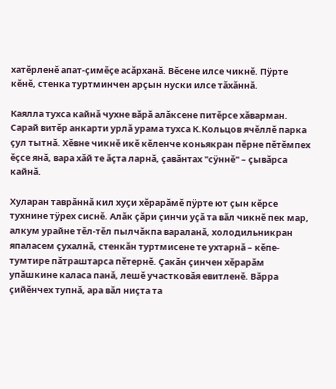хатĕрленĕ апат-çимĕçе асăрханă. Вĕсене илсе чикнĕ. Пÿрте кĕнĕ, стенка туртминчен арçын нуски илсе тăхăннă.

Каялла тухса кайнă чухне вăрă алăксене питĕрсе хăварман. Сарай витĕр анкарти урлă урама тухса К.Кольцов ячĕллĕ парка çул тытнă. Хĕвне чикнĕ икĕ кĕленче коньякран пĕрне пĕтĕмпех ĕçсе янă, вара хăй те ăçта ларнă, çавăнтах "сÿннĕ" – çывăрса кайнă.

Хуларан таврăннă кил хуçи хĕрарăмĕ пÿрте ют çын кĕрсе тухнине тÿрех сиснĕ. Алăк çăри çинчи уçă та вăл чикнĕ пек мар, алкум урайне тĕл-тĕл пылчăкпа вараланă, холодильникран япаласем çухалнă, стенкăн туртмисене те ухтарнă – кĕпе-тумтире пăтраштарса пĕтернĕ. Çакăн çинчен хĕрарăм упăшкине каласа панă, лешĕ участковăя евитленĕ. Вăрра çийĕнчех тупнă, ара вăл ниçта та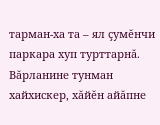тарман-ха та – ял çумĕнчи паркара хуп турттарнă. Вăрланине тунман хайхискер, хăйĕн айăпне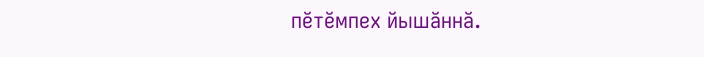пĕтĕмпех йышăннă.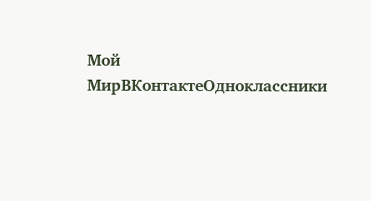Мой МирВКонтактеОдноклассники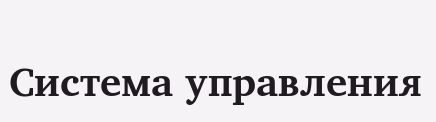Система управления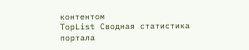контентом
TopList Сводная статистика портала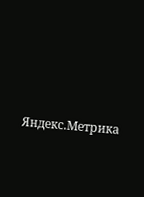Яндекс.Метрика